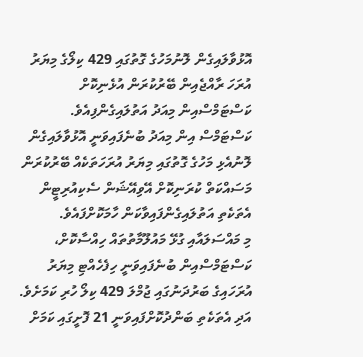އޮޅުވާލައިގެން ލޮނުމަހުގެ ގޮތުގައި 429 ކިލޯގެ މިޔަރު އުރަހަ ރާއްޖެއިން ބޭރުކުރަން އުޅެނިކޮށް ކަސްޓަމްސްއިން މިއަދު އަތުލައިގެންފިއެވެ.
ކަސްޓަމްސް އިން މިއަދު ބުނެފައިވަނީ އޮޅުވާލައިގެން ލޮނުއެޅި މަހުގެ ގޮތުގައި މިޔަރު އުރަހަތަކެއް ބޭރުކުރަން މަސައްކަތް ކުރަނިކޮށް އޭވިއޭޝަން ސެކިއުރިޓީން އެތަކެތި އަތުލައިގެންފައިވާކަން ހާމަކޮށްފައެވެ.
މި މައްސަލައާއި ގުޅޭ މައުލޫމާތުތައް ހިއްސާކޮށް، ކަސްޓަމްސްއިން ބުނެފައިވަނީ ހިފެހެއްޓި މިޔަރު އުރަހައިގެ ބަރުދަނުގައި ޖުމްލަ 429 ކިލޯ ހުރި ކަމަށެވެ. އަދި އެތަކެތި ބަންދުކޮށްފައިވަނީ 21 ފޮށީގައި ކަމަށް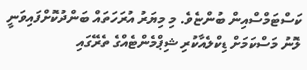ކަސްޓަމްސްއިން ބުންޏެވެ. މި މިޔަރު އުރަހަތައް ބަންދުކޮށްފައިވަނީ ލޮނު މަސްކަމަށް ޑިކްލެއާކުރި ޝިޕްމެންޓެއްގެ ތެރޭގައި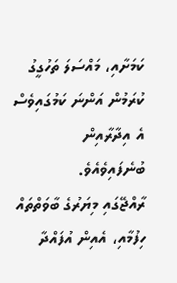ކަމަށާއި، މައްސަލަ ތަހުގީގު ކުރަމުން އަންނަ ކަމުގައިވެސް އެ އިދާރާއިން ބުނެފައިވެއެވެ.
ރާއްޖޭގައި މިޔަރުގެ ބާވަތްތައް ހިފުމާއި، އެއިން އުފައްދާ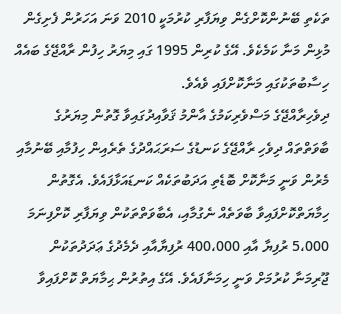ތަކެތި ބޭނުންކޮށްގެން ވިޔަފާރި ކުރުމަކީ 2010 ވަނަ އަހަރުން ފެށިގެން މުޅިން މަނާ ކަމެކެވެ. އޭގެ ކުރިން 1995 ގައި މިޔަރު ހިފުން ރާއްޖޭގެ ބައެއް ހިސާބުތަކުގައި މަނާކޮށްފައި ވެއެވެ.
ދިވެހިރާއްޖޭގެ މަސްވެރިކަމުގެ އާންމު ޤަވާއިދުގައިވާ ގޮތުން މިޔަރުގެ ބާވަތްތައް ދިވެހި ރާއްޖޭގެ ކަނޑުގެ ސަރަޙައްދުގެ ތެރެއިން ހިފުމާއި ބޭނުމާއި މެރުން ވަނީ މަނާކޮށް ބޮޑެތި އަދަބުތަކެއް ކަނޑައަޅާފައެވެ. އެގޮތުން ހިމާޔަތްކޮށްފައިވާ ބާވަތެއް ނެގުމާއި، އެބާވަތްތަކުން ވިޔަފާރި ކޮށްފިނަމަ 5،000 ރުފިޔާ އާއި 400،000 ރުފިޔާއާއި ދެމެދުގެ ޢަދަދުތަކުން ޖޫރިމަނާ ކުރުމަށް ވަނީ ހިމަނާފައެވެ. އޭގެ އިތުރުން ޙިމާޔަތް ކޮށްފައިވާ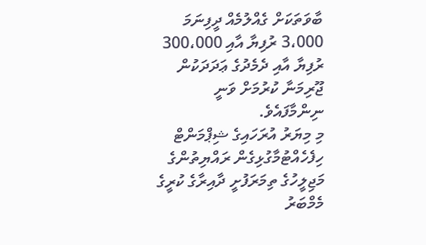ބާވަތަކަށް ގެއްލުމެއް ދީފިނަމަ 3،000 ރުފިޔާ އާއި 300،000 ރުފިޔާ އާއި ދެމެދުގެ ޢަދަދަކުން ޖޫރިމަނާ ކުރުމަށް ވަނީ ނިންމާފައެވެ.
މި މިޔަރު އުރަހައިގެ ޝިޕްމަންޓް ހިފެހެއްޓުމާގުޅިގެން ރައްޔިތުންގެ މަޖިލީހުގެ ތިމަރަފުށީ ދާއިރާގެ ކުރީގެ މެމްބަރު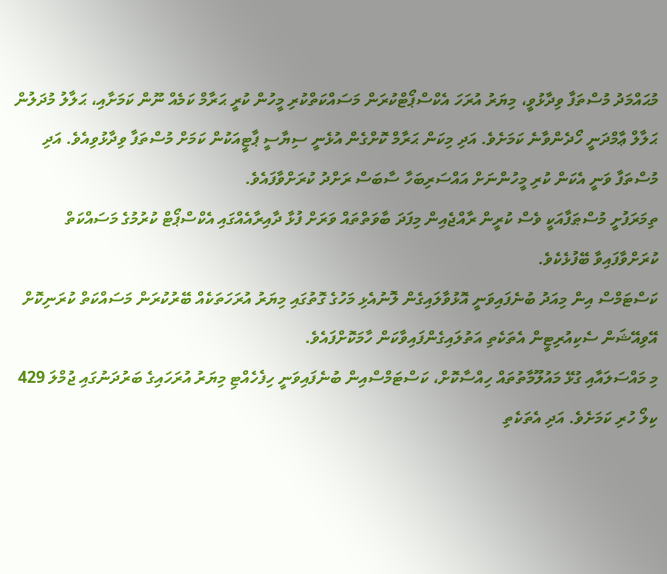މުޙައްމަދު މުސްތަފާ ވިދާޅުވީ، މިޔަރު އުރަހަ އެކްސްޕޯޓްކުރަން މަސައްކަތްކުރި މީހުން ކުރީ ޙަރާމް ކަމެއް ނޫން ކަމަށާއި، ޙަލާލު މުދަލުން ޙަލާލް ޢާމްދަނީ ހޯދެންވާނެ ކަމަށެވެ. އަދި މިކަން ޙަރާމް ކޮށްގެން އުޅެނީ ސިޔާސީ ޕާޓީއަކުން ކަމަށް މުސްތަފާ ވިދާޅުވިއެވެ. އަދި މުސްތަފާ ވަނީ އެކަން ކުރި މީހުންނަށް އައްސަރިބަހާ ސާބަސް ރަށްދު ކުރަށްވާފައެވެ.
ތިމަރަފުށީ މުސްޠަފާއަކީ ވެސް ކުރީން ރާއްޖެއިން މިފަދަ ބާވަތްތައް ވަރަށް ފުޅާ ދާއިރާއެއްގައި އެކްސްޕޯޓް ކުރުމުގެ މަސައްކަތް ކުރަށްވާފައިވާ ބޭފުޅެކެވެ.
ކަސްޓަމްސް އިން މިއަދު ބުނެފައިވަނީ އޮޅުވާލައިގެން ލޮނުއެޅި މަހުގެ ގޮތުގައި މިޔަރު އުރަހަތަކެއް ބޭރުކުރަން މަސައްކަތް ކުރަނިކޮށް އޭވިއޭޝަން ސެކިއުރިޓީން އެތަކެތި އަތުލައިގެންފައިވާކަން ހާމަކޮށްފައެވެ.
މި މައްސަލައާއި ގުޅޭ މައުލޫމާތުތައް ހިއްސާކޮށް، ކަސްޓަމްސްއިން ބުނެފައިވަނީ ހިފެހެއްޓި މިޔަރު އުރަހައިގެ ބަރުދަނުގައި ޖުމްލަ 429 ކިލޯ ހުރި ކަމަށެވެ. އަދި އެތަކެތި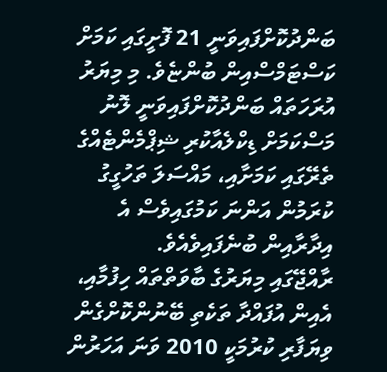ބަންދުކޮށްފައިވަނީ 21 ފޮށީގައި ކަމަށް ކަސްޓަމްސްއިން ބުންޏެވެ. މި މިޔަރު އުރަހަތައް ބަންދުކޮށްފައިވަނީ ލޮނު މަސްކަމަށް ޑިކްލެއާކުރި ޝިޕްމެންޓެއްގެ ތެރޭގައި ކަމަށާއި، މައްސަލަ ތަހުގީގު ކުރަމުން އަންނަ ކަމުގައިވެސް އެ އިދާރާއިން ބުނެފައިވެއެވެ.
ރާއްޖޭގައި މިޔަރުގެ ބާވަތްތައް ހިފުމާއި، އެއިން އުފައްދާ ތަކެތި ބޭނުންކޮށްގެން ވިޔަފާރި ކުރުމަކީ 2010 ވަނަ އަހަރުން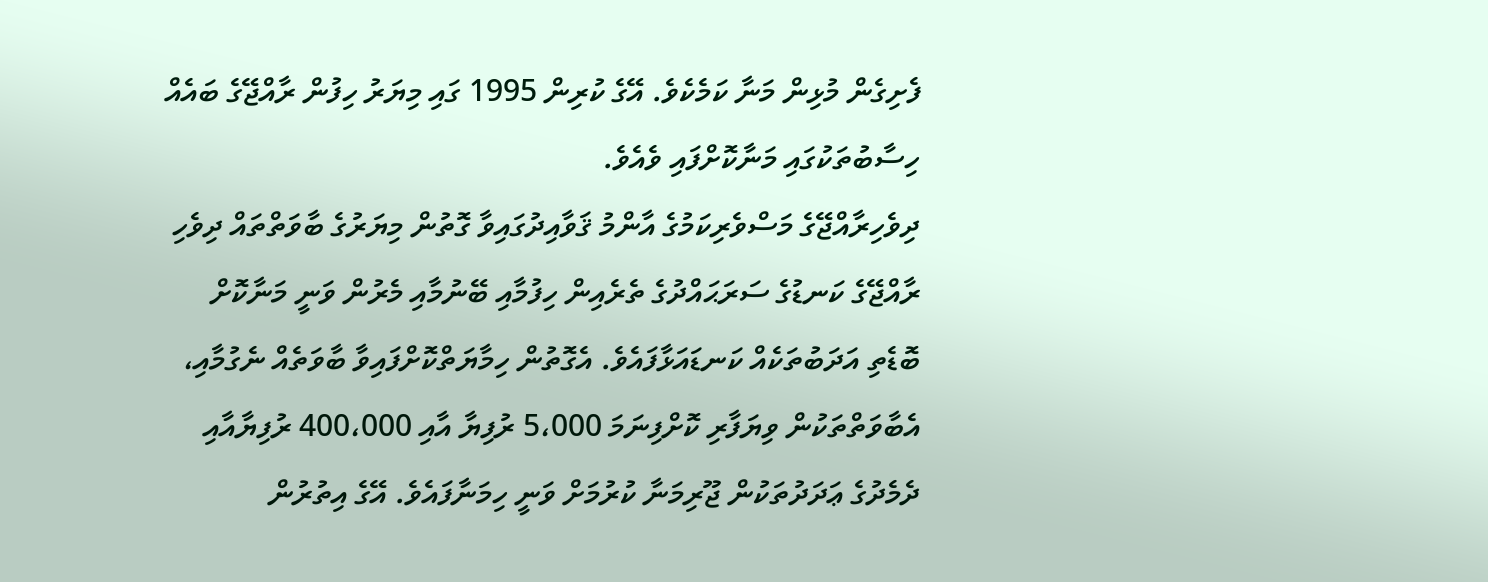ފެށިގެން މުޅިން މަނާ ކަމެކެވެ. އޭގެ ކުރިން 1995 ގައި މިޔަރު ހިފުން ރާއްޖޭގެ ބައެއް ހިސާބުތަކުގައި މަނާކޮށްފައި ވެއެވެ.
ދިވެހިރާއްޖޭގެ މަސްވެރިކަމުގެ އާންމު ޤަވާއިދުގައިވާ ގޮތުން މިޔަރުގެ ބާވަތްތައް ދިވެހި ރާއްޖޭގެ ކަނޑުގެ ސަރަޙައްދުގެ ތެރެއިން ހިފުމާއި ބޭނުމާއި މެރުން ވަނީ މަނާކޮށް ބޮޑެތި އަދަބުތަކެއް ކަނޑައަޅާފައެވެ. އެގޮތުން ހިމާޔަތްކޮށްފައިވާ ބާވަތެއް ނެގުމާއި، އެބާވަތްތަކުން ވިޔަފާރި ކޮށްފިނަމަ 5،000 ރުފިޔާ އާއި 400،000 ރުފިޔާއާއި ދެމެދުގެ ޢަދަދުތަކުން ޖޫރިމަނާ ކުރުމަށް ވަނީ ހިމަނާފައެވެ. އޭގެ އިތުރުން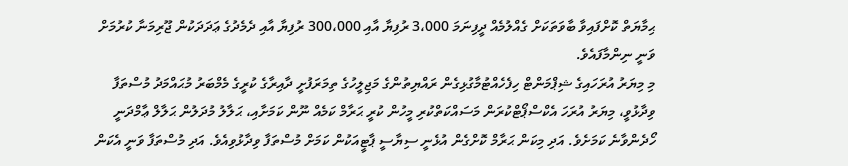ޙިމާޔަތް ކޮށްފައިވާ ބާވަތަކަށް ގެއްލުމެއް ދީފިނަމަ 3،000 ރުފިޔާ އާއި 300،000 ރުފިޔާ އާއި ދެމެދުގެ ޢަދަދަކުން ޖޫރިމަނާ ކުރުމަށް ވަނީ ނިންމާފައެވެ.
މި މިޔަރު އުރަހައިގެ ޝިޕްމަންޓް ހިފެހެއްޓުމާގުޅިގެން ރައްޔިތުންގެ މަޖިލީހުގެ ތިމަރަފުށީ ދާއިރާގެ ކުރީގެ މެމްބަރު މުޙައްމަދު މުސްތަފާ ވިދާޅުވީ، މިޔަރު އުރަހަ އެކްސްޕޯޓްކުރަން މަސައްކަތްކުރި މީހުން ކުރީ ޙަރާމް ކަމެއް ނޫން ކަމަށާއި، ޙަލާލު މުދަލުން ޙަލާލް ޢާމްދަނީ ހޯދެންވާނެ ކަމަށެވެ. އަދި މިކަން ޙަރާމް ކޮށްގެން އުޅެނީ ސިޔާސީ ޕާޓީއަކުން ކަމަށް މުސްތަފާ ވިދާޅުވިއެވެ. އަދި މުސްތަފާ ވަނީ އެކަން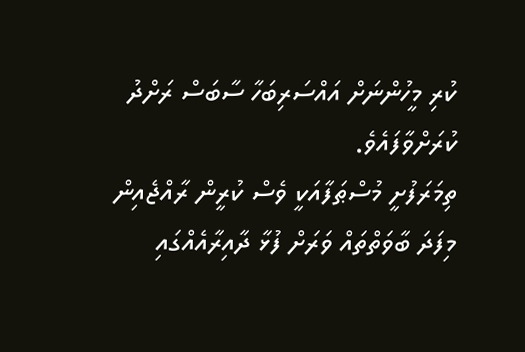ކުރި މީހުންނަށް އައްސަރިބަހާ ސާބަސް ރަށްދު ކުރަށްވާފައެވެ.
ތިމަރަފުށީ މުސްޠަފާއަކީ ވެސް ކުރީން ރާއްޖެއިން މިފަދަ ބާވަތްތައް ވަރަށް ފުޅާ ދާއިރާއެއްގައި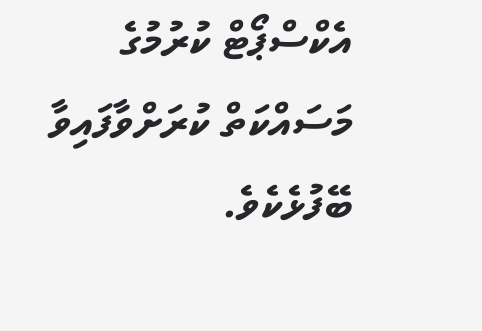އެކްސްޕޯޓް ކުރުމުގެ މަސައްކަތް ކުރަށްވާފައިވާ ބޭފުޅެކެވެ.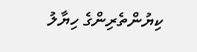ކިޔުންތެރިންގެ ހިޔާލު